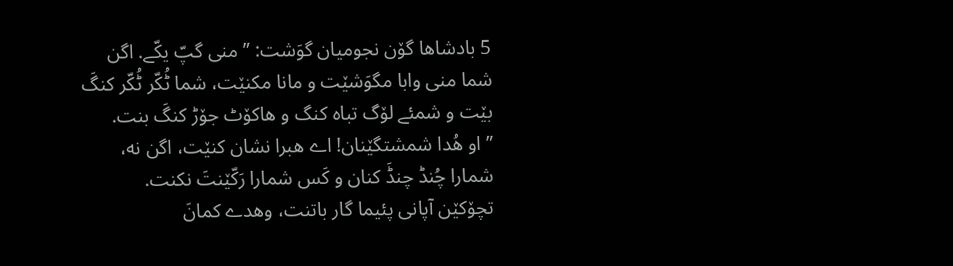5 بادشاها گۆن نجومیان گوَشت: ”منی گپّ یکّے. اگن شما منی وابا مگوَشێت و مانا مکنێت، شما ٹُکّر ٹُکّر کنگَ بێت و شمئے لۆگ تباه کنگ و هاکۆٹ جۆڑ کنگَ بنت.
”او هُدا شمشتگێنان! اے هبرا نشان کنێت، اگن نه، شمارا چُنڈ چنڈَ کنان و کَس شمارا رَکّێنتَ نکنت.
تچۆکێن آپانی پئیما گار باتنت، وهدے کمانَ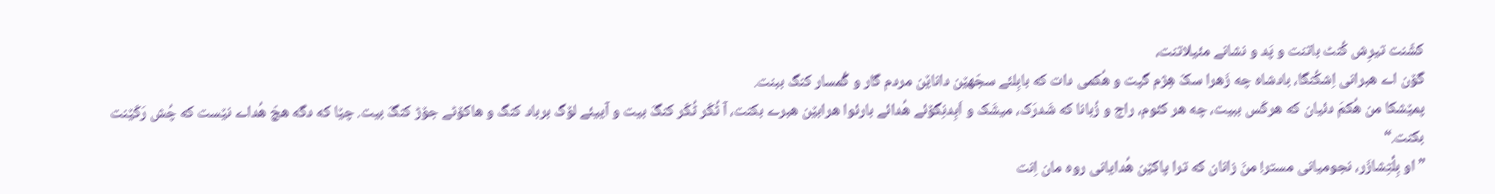کشّنت تیرِش کُنٹ باتنت و پَد و نشانے مئیلاتنت،
گۆن اے هبرانی اِشکُنگا، بادشاه چه زَهرا سکّ هِژم گپت و هُکمی دات که بابِلئے سجّهێن داناێن مردم گار و گُمسار کنگ ببنت.
پمێشکا من هُکمَ دئیان که هرکَس ببیت، چه هر کئوم، راج و زُبانا که شَدرَک، میشَک و اَبِدنِگۆئے هُدائے بارئوا هرابێن هبرے بکنت، آ ٹُکّر ٹُکّر کنگَ بیت و آییئے لۆگ برباد کنگ و هاکۆٹے جۆڑ کنگَ بیت. چێا که دگه هچّ هُداے نێست که چُش رَکّێنت بکنت.“
”او بِلْتِشازَر، نجومیانی مستر! منَ زانان که ترا پاکێن هُدایانی روه مان اِنت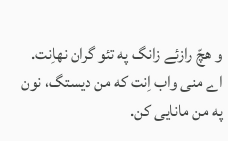و هچّ رازئے زانگ په تئو گران نهاِنت. اے منی واب اِنت که من دیستگ، نون په من مانایی کن.